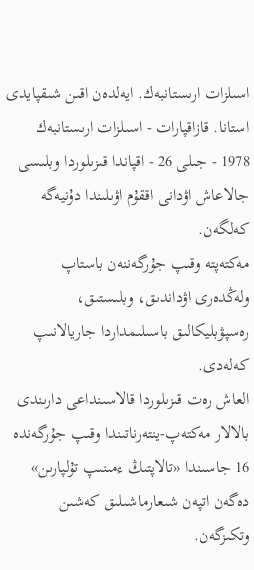اسىلزات ارىستانبەك. ايەلدەن اقىن شىقپايدى
استانا. قازاقپارات - اسىلزات ارىستانبەك 1978 - جىلى 26 - اقپاندا قىزىلوردا وبلىسى جالاعاش اۋدانى اققۇم اۋىلىندا دۇنيەگە كەلگەن.
مەكتەپتە وقىپ جۇرگەننەن باستاپ ولەڭدەرى اۋداندىق، وبلىستىق، رەسپۋبليكالىق باسىلىمداردا جاريالانىپ كەلەدى.
العاش رەت قىزىلوردا قالاسىنداعى دارىندى بالالار مەكتەپ-ينتەرناتىندا وقىپ جۇرگەندە 16 جاسىندا «تالاپتىڭ ءمىنىپ تۇلپارىن» دەگەن اتپەن شىعارماشىلىق كەشىن وتكىزگەن.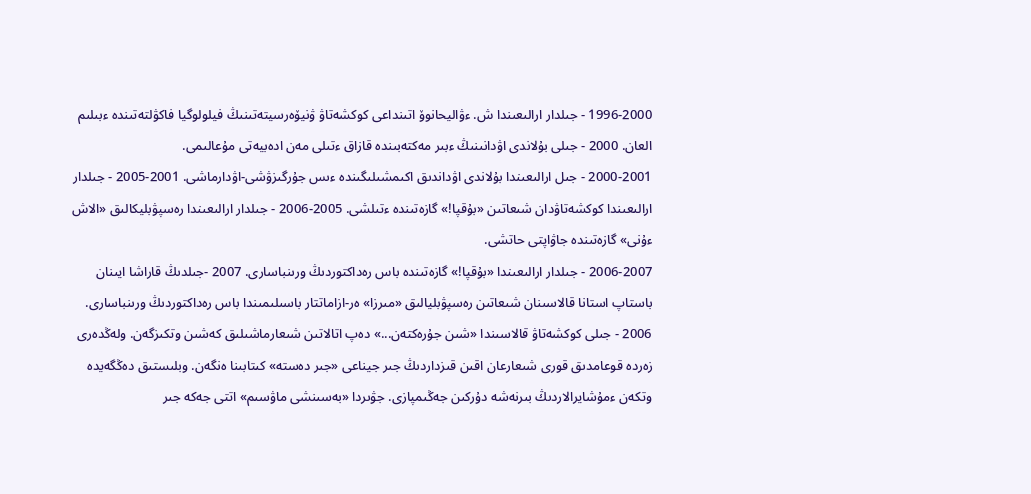1996-2000 - جىلدار ارالىعىندا ش. ءۋاليحانوۆ اتىنداعى كوكشەتاۋ ۋنيۆەرسيتەتىنىڭ فيلولوگيا فاكۋلتەتىندە ءبىلىم العان. 2000 - جىلى بۇلاندى اۋدانىنىڭ ءبىر مەكتەبىندە قازاق ءتىلى مەن ادەبيەتى مۇعالىمى.
2000-2001 - جىل ارالىعىندا بۇلاندى اۋداندىق اكىمشىلىگىندە ءىس جۇرگىزۋشى-اۋدارماشى. 2001-2005 - جىلدار ارالىعىندا كوكشەتاۋدان شىعاتىن «بۇقپا!» گازەتىندە ءتىلشى. 2005-2006 - جىلدار ارالىعىندا رەسپۋبليكالىق «الاش ءۇنى» گازەتىندە جاۋاپتى حاتشى.
2006-2007 - جىلدار ارالىعىندا «بۇقپا!» گازەتىندە باس رەداكتوردىڭ ورىنباسارى. 2007 -جىلدىڭ قاراشا ايىنان باستاپ استانا قالاسىنان شىعاتىن رەسپۋبليالىق «مىرزا» ەر-ازاماتتار باسىلىمىندا باس رەداكتوردىڭ ورىنباسارى. 2006 - جىلى كوكشەتاۋ قالاسىندا «شىن جۇرەكتەن...» دەپ اتالاتىن شىعارماشىلىق كەشىن وتكىزگەن. ولەڭدەرى زەردە قوعامدىق قورى شىعارعان اقىن قىزداردىڭ جىر جيناعى «جىر دەستە» كىتابىنا ەنگەن. وبلىستىق دەڭگەيدە وتكەن ءمۇشايرالاردىڭ بىرنەشە دۇركىن جەڭىمپازى. جۋىردا «بەسىنشى ماۋسىم» اتتى جەكە جىر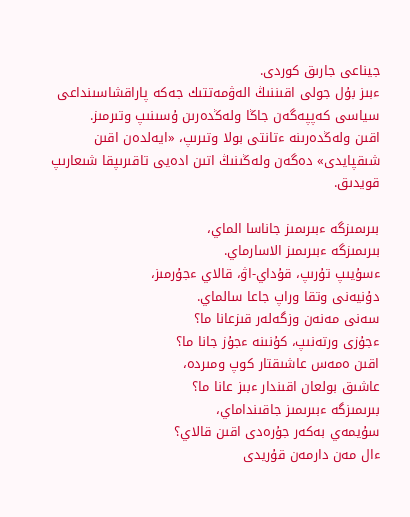جيناعى جارىق كوردى.
ءبىز بۇل جولى اقىننىڭ الەۋمەتتىك جەكە پاراقشاسىنداعى سياسى كەپپەگەن جاڭا ولەڭدەرىن ۇسىنىپ وتىرمىز.
اقىن ولەڭدەرىنە ءتانتى بولا وتىرىپ، «ايەلدەن اقىن شىقپايدى» دەگەن ولەڭىنىڭ اتىن ادەيى تاقىرىپقا شىعارىپ قويدىق.

بىرىمىزگە ءبىرىمىز جاناسا الماي،
بىرىمىزگە ءبىرىمىز الاسارماي.
ءسۇيىپ تۇرىپ، قۇداي-اۋ، قالاي ءجۇرمىز،
دۇنيەنى وتقا وراپ جاعا سالماي.
سەنى مەنەن وزگەلەر قىزعانا ما؟
ءجۇزى ورتەنىپ، كۇنىنە ءجۇز جانا ما؟
اقىن ەمەس عاشىقتار كوپ ومىردە،
عاشىق بولعان اقىندار ءبىز عانا ما؟
بىرىمىزگە ءبىرىمىز جاقىنداماي،
سۇيمەي بەكەر جۇرەدى اقىن قالاي؟
ءال مەن دارمەن قۇريدى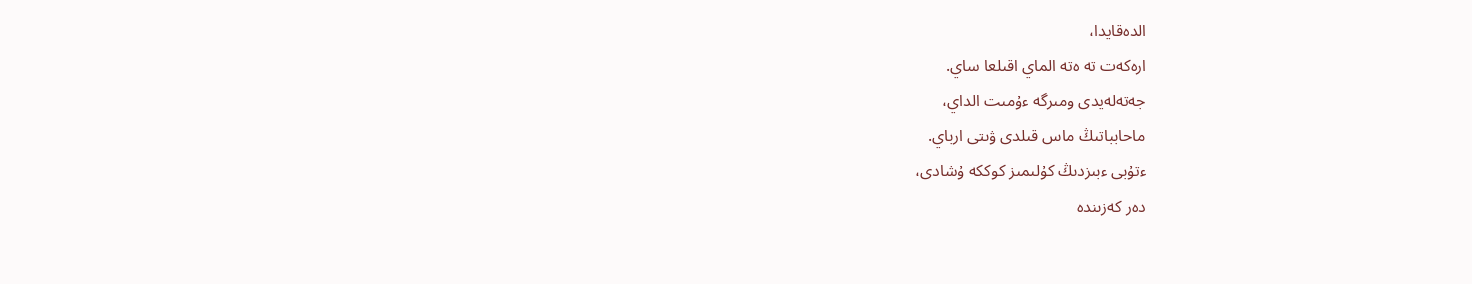الدەقايدا،
ارەكەت تە ەتە الماي اقىلعا ساي.
جەتەلەيدى ومىرگە ءۇمىت الداي،
ماحابباتىڭ ماس قىلدى ۋىتى ارباي.
ءتۇبى ءبىزدىڭ كۇلىمىز كوككە ۇشادى،
دەر كەزىندە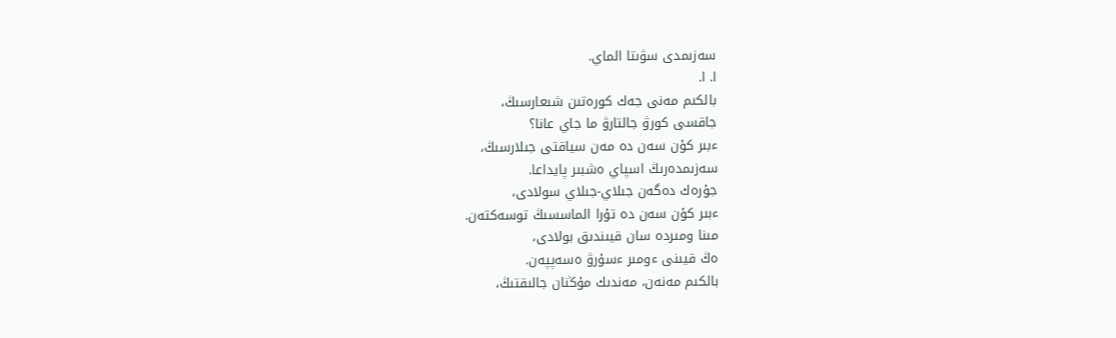سەزىمدى سۋىتا الماي.
ا. ا.
بالكىم مەنى جەك كورەتىن شىعارسىڭ،
جاقسى كورۋ جالتارۋ ما جاي عانا؟
ءبىر كۇن سەن دە مەن سياقتى جىلارسىڭ،
سەزىمدەرىڭ اسپاي ەشبىر پايداعا.
جۇرەك دەگەن جىلاي-جىلاي سولادى،
ءبىر كۇن سەن دە تۇرا الماسسىڭ توسەكتەن.
مىنا ومىردە سان قيىندىق بولادى،
ەڭ قيىنى ءومىر ءسۇرۋ ەسەپپەن.
بالكىم مەنەن، مەندىك مۇڭنان جالىقتىڭ،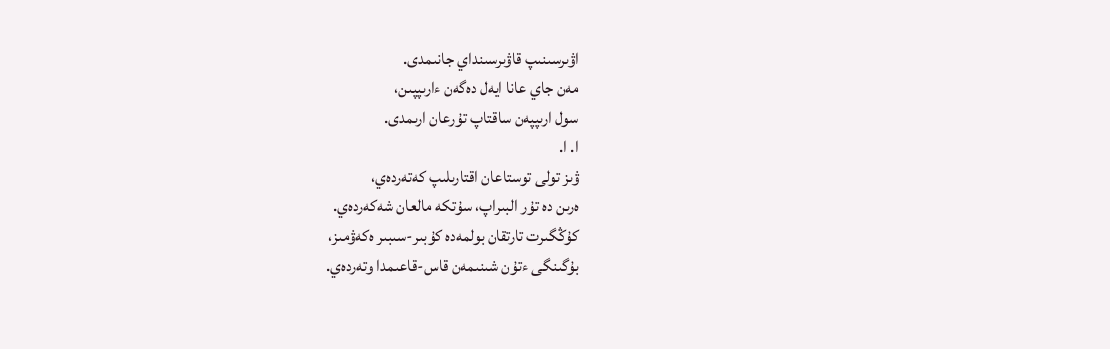اۋىرسىنىپ قاۋىرسىنداي جانىمدى.
مەن جاي عانا ايەل دەگەن ءارىپپىن،
سول ارىپپەن ساقتاپ تۇرعان ارىمدى.
ا. ا.
ۋىز تولى توستاعان اقتارىلىپ كەتەردەي،
ەرىن دە تۇر البىراپ، سۇتكە مالعان شەكەردەي.
كۇڭگىرت تارتقان بولمەدە كۇبىر-سىبىر ەكەۋمىز،
بۇگىنگى ءتۇن شىنىمەن قاس-قاعىمدا وتەردەي.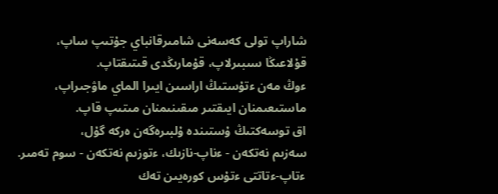شاراپ تولى كەسەنى شامىرقانباي جۇتىپ ساپ،
قۇلاعىڭا سىبىرلاپ، قۇمارىڭدى قىتىقتاپ.
ءوڭ مەن ءتۇستىڭ اراسىن ايىرا الماي ماۋجىراپ،
ماستىعىمنان ايىقتىر مىقىنىمنان مىتىپ قاپ.
اق توسەكتىڭ ۇستىندە ۇلبىرەگەن ەركە گۇل،
سەزىم نەتكەن - ءناپ-نازىك، ءتوزىم نەتكەن - سوم تەمىر.
ءتاپ-ءتاتتى ءتۇس كورەيىن تەك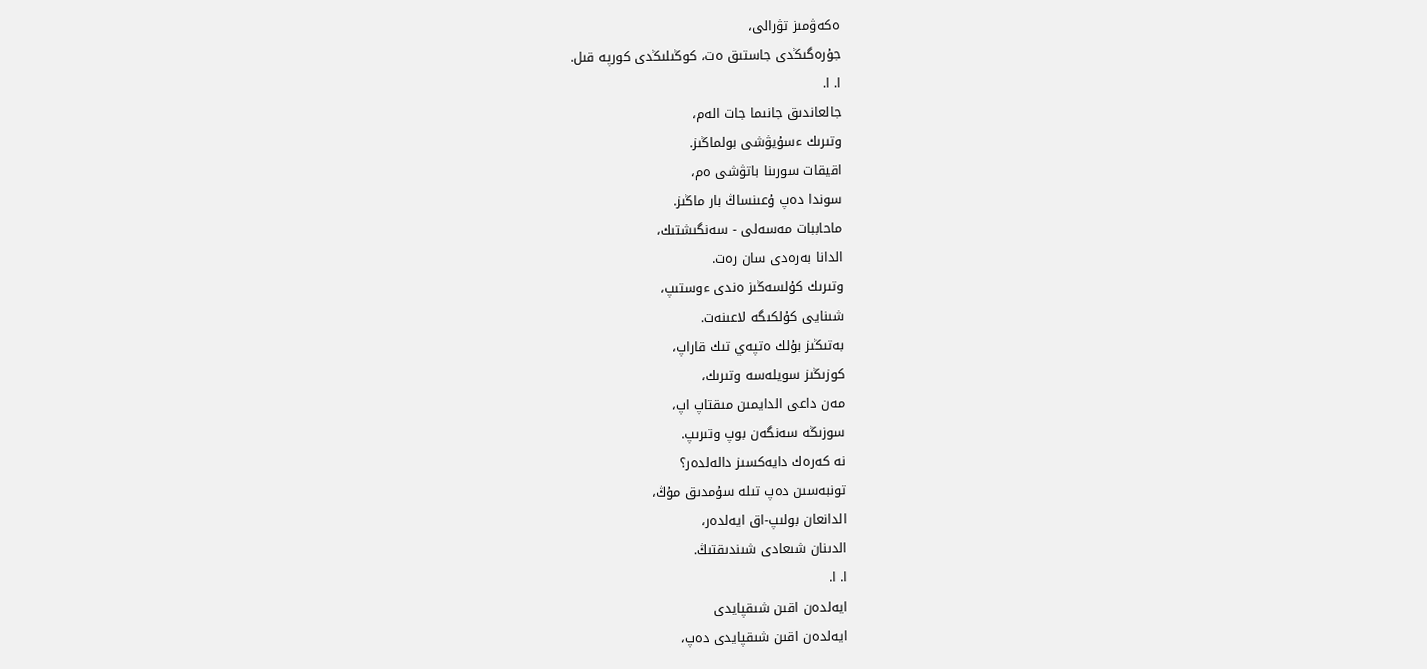ەكەۋمىز تۋرالى،
جۇرەگىڭدى جاستىق ەت، كوڭىلىڭدى كورپە قىل.
ا. ا.
جالعاندىق جانىما جات الەم،
وتىرىك ءسۇيۋشى بولماڭىز.
اقيقات سورىنا باتۋشى ەم،
سوندا دەپ ۇعىنساڭ بار ماڭىز.
ماحاببات مەسەلى - سەنگىشتىك،
الدانا بەرەدى سان رەت.
وتىرىك كۇلسەڭىز ەندى ءوستىپ،
شىنايى كۇلكىگە لاعىنەت.
بەتىڭىز بۇلك ەتپەي تىك قاراپ،
كوزىڭىز سويلەسە وتىرىك،
مەن داعى الدايمىن مىقتاپ اپ،
سوزىڭە سەنگەن بوپ وتىرىپ.
نە كەرەك دايەكسىز دالەلدەر؟
تونبەسىن دەپ تىلە سۇمدىق مۇڭ،
الدانعان بولىپ-اق ايەلدەر،
الدىنان شىعادى شىندىقتىڭ.
ا. ا.
ايەلدەن اقىن شىقپايدى
ايەلدەن اقىن شىقپايدى دەپ،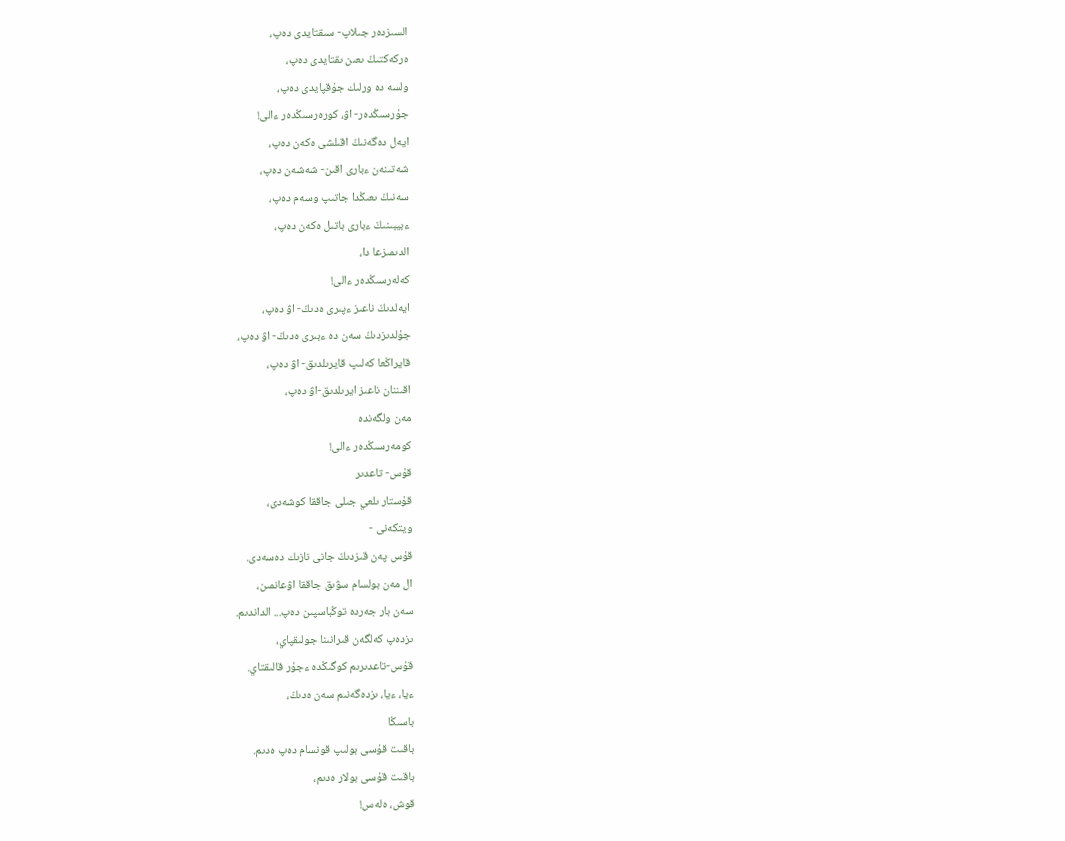السىزدەر جىلاپ- سىقتايدى دەپ،
ەركەكتىڭ ىعىن ىقتايدى دەپ،
ولسە دە ورلىك جۇقپايدى دەپ،
جۇرسىڭدەر- اۋ، كورەرسىڭدەر ءالى!
ايەل دەگەنىڭ اقىلشى ەكەن دەپ،
شەتىنەن ءبارى اقىن- شەشەن دەپ،
سەنىڭ ىعىڭدا جاتىپ وسەم دەپ،
ءبيبىنىڭ ءبارى باتىل ەكەن دەپ،
الدىمىزعا دا،
كەلەرسىڭدەر ءالى!
ايەلدىڭ ناعىز ءپىرى ەدىڭ- اۋ دەپ،
جۇلدىزدىڭ سەن دە ءبىرى ەدىڭ- اۋ دەپ،
قايراڭعا كەلىپ قايرىلدىق- اۋ دەپ،
اقىننان ناعىز ايرىلدىق-اۋ دەپ،
مەن ولگەندە
كومەرسىڭدەر ءالى!
قۇس- تاعدىر
قۇستار ىلعي جىلى جاققا كوشەدى،
ويتكەنى -
قۇس پەن قىزدىڭ جانى نازىك دەسەدى.
ال مەن بولسام سۋىق جاققا اۋعانمىن،
سەن بار جەردە توڭباسپىن دەپ... الداندىم.
ىزدەپ كەلگەن قىرانىنا جولىقپاي،
قۇس-تاعدىرىم كوگىڭدە ءجۇر قالىقتاي.
ءيا، ءيا، ىزدەگەنىم سەن ەدىڭ،
باسىڭا
باقىت قۇسى بولىپ قونسام دەپ ەدىم.
باقىت قۇسى بولار ەدىم،
قوش، ەلەس!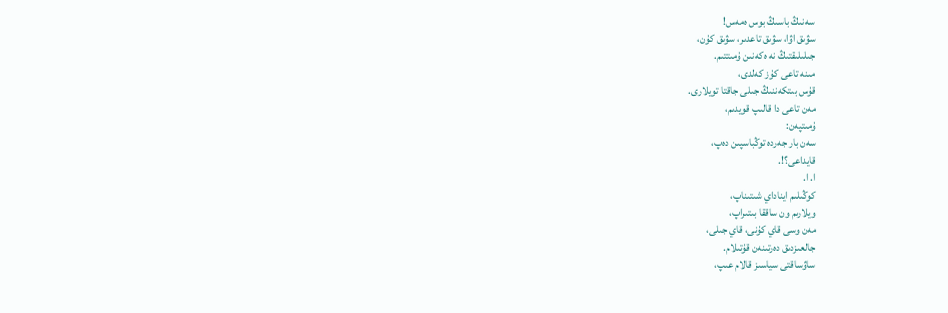سەنىڭ باسىڭ بوس ەمەس!
سۋىق اۋا، سۋىق تاعدىر، سۋىق كۇن،
جىلىلىقتىڭ نە ەكەنىن ۇمىتتىم.
مىنە تاعى كۇز كەلدى،
قۇس بىتكەننىڭ جىلى جاقتا تويلارى.
مەن تاعى دا قالىپ قويدىم،
ۇمىتپەن:
سەن بار جەردە توڭباسپىن دەپ،
قايداعى؟!.
ا. ا.
كوڭىلىم ايناداي شىتىناپ،
ويلارىم ون ساققا بىتىراپ،
مەن وسى قاي كۇنى، قاي جىلى،
جالعىزدىق دەرتىنەن قۇتىلام.
ساۋساقتى سياسىز قالام عىپ،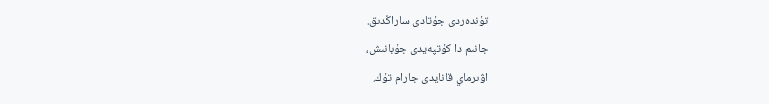تۇندەردى جۇتادى ساراڭدىق.
جانىم دا كۇتپەيدى جۇبانىش،
اۋىرماي قانايدى جارام تۇك.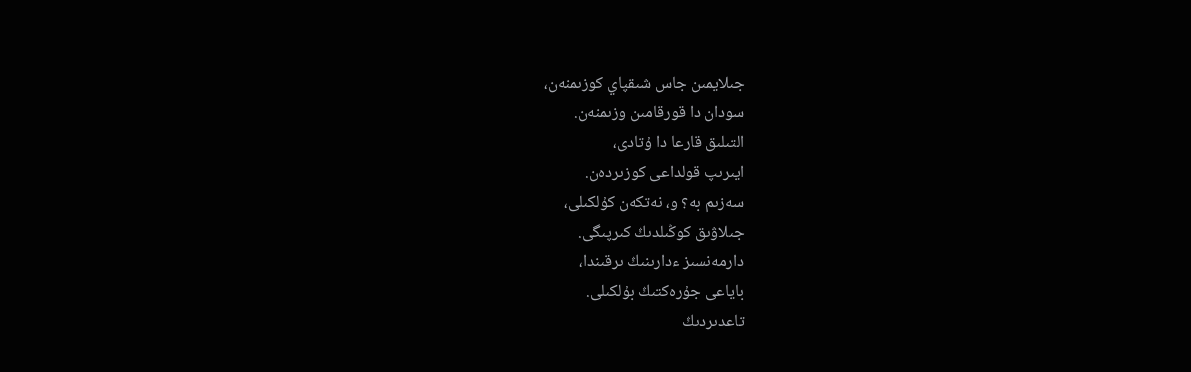جىلايمىن جاس شىقپاي كوزىمنەن،
سودان دا قورقامىن وزىمنەن.
التىلىق قارعا دا ۇتادى،
ايىرىپ قولداعى كوزىردەن.
سەزىم بە؟ و، نەتكەن كۇلكىلى،
جىلاۋىق كوڭىلدىڭ كىرپىگى.
دارمەنسىز ءدارىنىڭ ىرقىندا،
باياعى جۇرەكتىڭ بۇلكىلى.
تاعدىردىڭ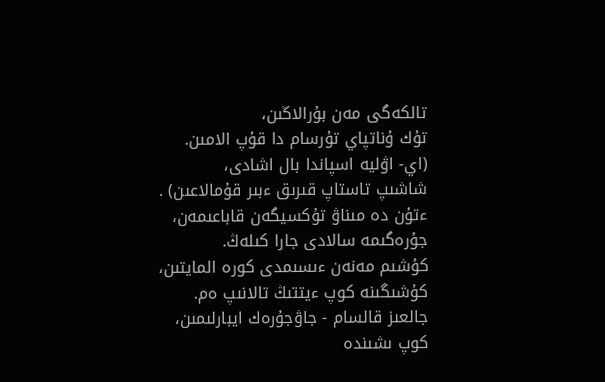تالكەگى مەن بۇرالاڭىن،
تۇك ۇناتپاي تۇرسام دا قۇپ الامىن.
(اي- اۋليە اسپاندا بال اشادى،
شاشىپ تاستاپ قىرىق ءبىر قۇمالاعىن) .
ءتۇن دە مىناۋ تۇكسيگەن قاباعىمەن،
جۇرەگىمە سالادى جارا كىلەڭ.
كۇشىم مەنەن ءىسىمدى كورە المايتىن،
كۇشىگىنە كوپ ءيتتىڭ تالانىپ ەم.
جالعىز قالسام - جاۋجۇرەك ايبارلىمىن،
كوپ ىشىندە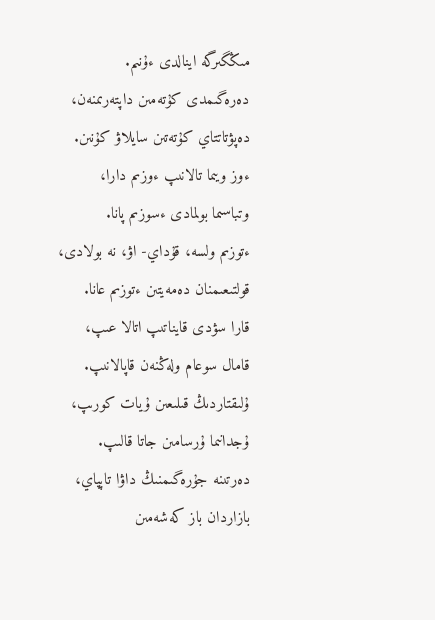مىڭگىرگە اينالدى ءۇنىم.
دەرەگىمدى كۇتەمىن داپتەرىمنەن،
دەپۋتاتتاي كۇتەتىن سايلاۋ كۇنىن.
ءوز ويىما تالانىپ ءوزىم دارا،
وتباسىما بولمادى ءسوزىم پانا.
ءتوزىم ولسە، قۇداي- اۋ، نە بولادى،
قولتىعىمنان دەمەيتىن ءتوزىم عانا.
قارا سۋدى قايناتىپ اتالا عىپ،
قامال سوعام ولەڭنەن قاپالانىپ.
ۇلىقتاردىڭ قىلىعىن ۇيات كورىپ،
ۇجدانىما ۇرسامىن جاتا قالىپ.
دەرتىنە جۇرەگىمنىڭ داۋا تاپپاي،
بازاردان باز كەشەمىن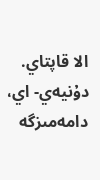الا قاپتاي.
دۇنيەي- اي، دامەمىزگە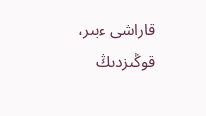قاراشى ءبىر،
قوڭىزدىڭ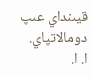قيىنداي عىپ دومالاتپاي.
ا. ا.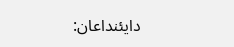دايئنداعان: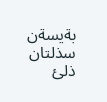بةيسةن سذلتان ذلئ